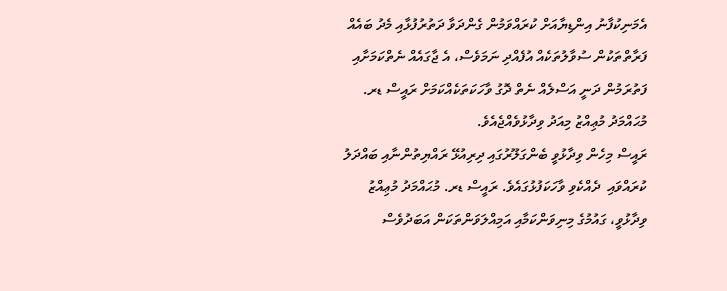އެމަނިކުފާނު އިންޑިޔާއަށް ކުރައްވަމުން ގެންދަވާ ދަތުރުފުޅާއި މެދު ބައެއް ފަރާތްތަކުން ސުވާލުތަކެއް އުފެއްދި ނަމަވެސް، އެ ޖާގައެއް ނެތްކަމަށާއި ފަތުރަމުން ދަނީ އަސްލެއް ނެތް ދޮގު ވާހަކަތަކެއްކަމަށް ރައީސް ޑރ. މުޙައްމަދު މުޢިއްޒު މިއަދު ވިދާޅުވެއްޖެއެވެ.
ރައީސް މިހެން ވިދާޅުވީ ބެންގަލޫރުގައި ދިރިއުޅޭ ރައްޔިތުންނާއި ބައްދަލު ކުރައްވައި  ދެއްކެވި ވާހަކަފުޅުގައެވެ. ރައީސް ޑރ. މުޙައްމަދު މުޢިއްޒު ވިދާޅުވީ، ގައުމުގެ މިނިވަންކަމާއި އަމިއްލަވަންތަކަން އަބަދުވެސް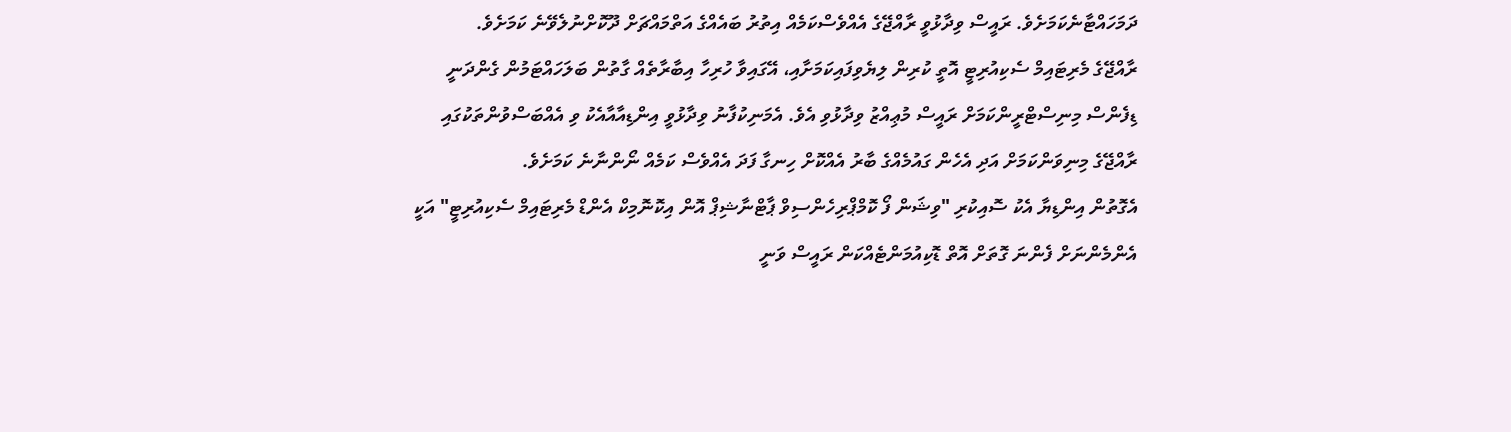ދަމަހައްޓާނެކަމަށެވެ. ރައީސް ވިދާޅުވީ ރާއްޖޭގެ އެއްވެސްކަމެއް އިތުރު ބައެއްގެ އަތްމައްޗަށް ދޫކޮށްނުލެވޭނެ ކަމަށެވެ.
ރާއްޖޭގެ މެރިޓައިމް ސެކިއުރިޓީ އޮތީ ކުރިން ލިޔެވިފައިކަމަށާއި، އޭގައިވާ ހުރިހާ އިބާރާތެއް ގާތުން ބަލަހައްޓަމުން ގެންދަނީ ޑިފެންސް މިނިސްޓްރީންކަމަށް ރައީސް މުޢިއްޒު ވިދާޅުވި އެވެ. އެމަނިކުފާނު ވިދާޅުވީ އިންޑިއާއާއެކު ވި އެއްބަސްވުންތަކުގައި ރާއްޖޭގެ މިނިވަންކަމަށް އަދި އެހެން ގައުމެއްގެ ބާރު އެއްކޮށް ހިނގާ ފަދަ އެއްވެސް ކަމެއް ނޯންނާނެ ކަމަށެވެ.
އެގޮތުން އިންޑިޔާ އެކު ސޮއިކުރި "ވިޝަން ފޯ ކޮމްޕްރިހެންސިވް ޕާޓްނާޝިޕް އޮން އިކޮނޮމިކް އެންޑް މެރިޓައިމް ސެކިއުރިޓީ" އަކީ އެންމެންނަށް ފެންނަ ގޮތަށް އޮތް ޑޮކިއުމަންޓެއްކަން ރައީސް ވަނީ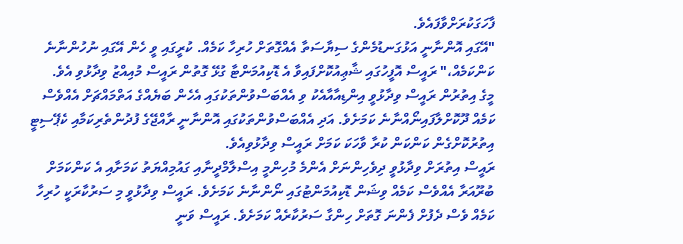ފާހަގަކުރަށްވާފައެވެ.
"އޭގައި އޮންނާނީ އަޅުގަނޑުމެންގެ ސިޔާސަތާ އެއްގޮތަށް ހުރިހާ ކަމެއް. ކުރީގައި ވީ ހެން އޭގައި ނުހުންނާނެ ކަންކަމެއް،" ރައީސް އޮފީހުގައި ޝާޢިއުކޮށްފައިވާ އެ ޑޮކިއުމަންޓާ ގުޅޭ ގޮތުން ރައީސް މުއިއްޒު ވިދާޅުވި އެވެ.
މީގެ އިތުރުން ރައީސް ވިދާޅުވީ އިންޑިއާއާއެކު ވި އެއްބަސްވުންތަކުގައި އެހެން ބަޔެއްގެ އަތްމައްޗަށް އެއްވެސް ކަމެއް ދޫކޮށްލާފައިނޯއްނާނެ ކަމަށެވެ. އަދި އެއްބަސްވުންތަކުގައި އޮންނާނީ ރާއްޖޭގެ ފުދުންތެރިކަމާއި ކެޕޭސިޓީ އިތުރުކޮށްގެން ކަންކަން ކުރާ ވާހަކަ ކަމަށް ރައީސް ވިދާޅުވިއެވެ.
ރައީސް އިތުރަށް ވިދާޅުވީ ދިވެހިންނަށް އެންމެ މުހިންމީ އިސްލާމްދީނާއި ގައުމިއްޔަތު ކަމަށާއި އެ ކަންކަމަށް ބުރޫއަރާ އެއްވެސް ކަމެއް ވިޝަން ޑޮކިއުމަންޓުގައި ނޯންނާނެ ކަމަށެވެ. ރައީސް ވިދާޅުވީ މި ސަރުކާރަކީ ހުރިހާ ކަމެއް ވެސް ދެފުށް ފެންނަ ގޮތަށް ހިންގާ ސަރުކާރެއް ކަމަށެވެ. ރައީސް ވަނީ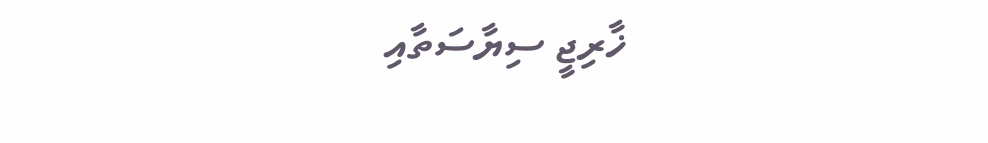ޚާރިޖީ ސިޔާސަތާއި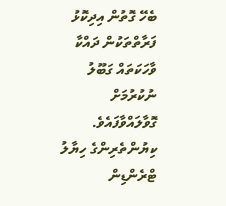ބެހޭ ގޮތުން އިދިކޮޅު ފަރާތްތަކުން ދައްކާ ވާހަކަތައް ގަބޫލު ނުކުރުމަށް ގޮވާލައްވާފައެވެ.
ކިޔުންތެރިންގެ ހިޔާލު
ޓްރެންޑިން